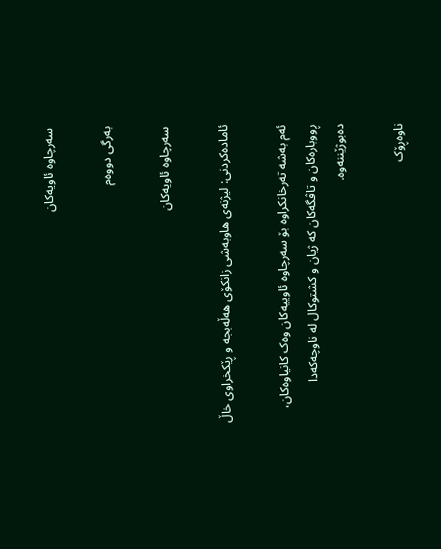سەرچاوە ئاویەکان

بەرگی دووەم

سەرچاوە ئاویەکان

ئامادەکردنی: لیژنه‌ی هاوبه‌شی زانكۆی هه‌ڵه‌بجه‌ و ڕێكخراوی خاڵ

ئەم بەشە تەرخانکراوە بۆ سەرچاوە ئاوییەکان وەک کانیاوەکان، ڕووبارەکان و تاڤگەکان کە ژیان و کشتوکال لە ناوچەکەدا دەبوژێننەوە.

ناوەڕۆک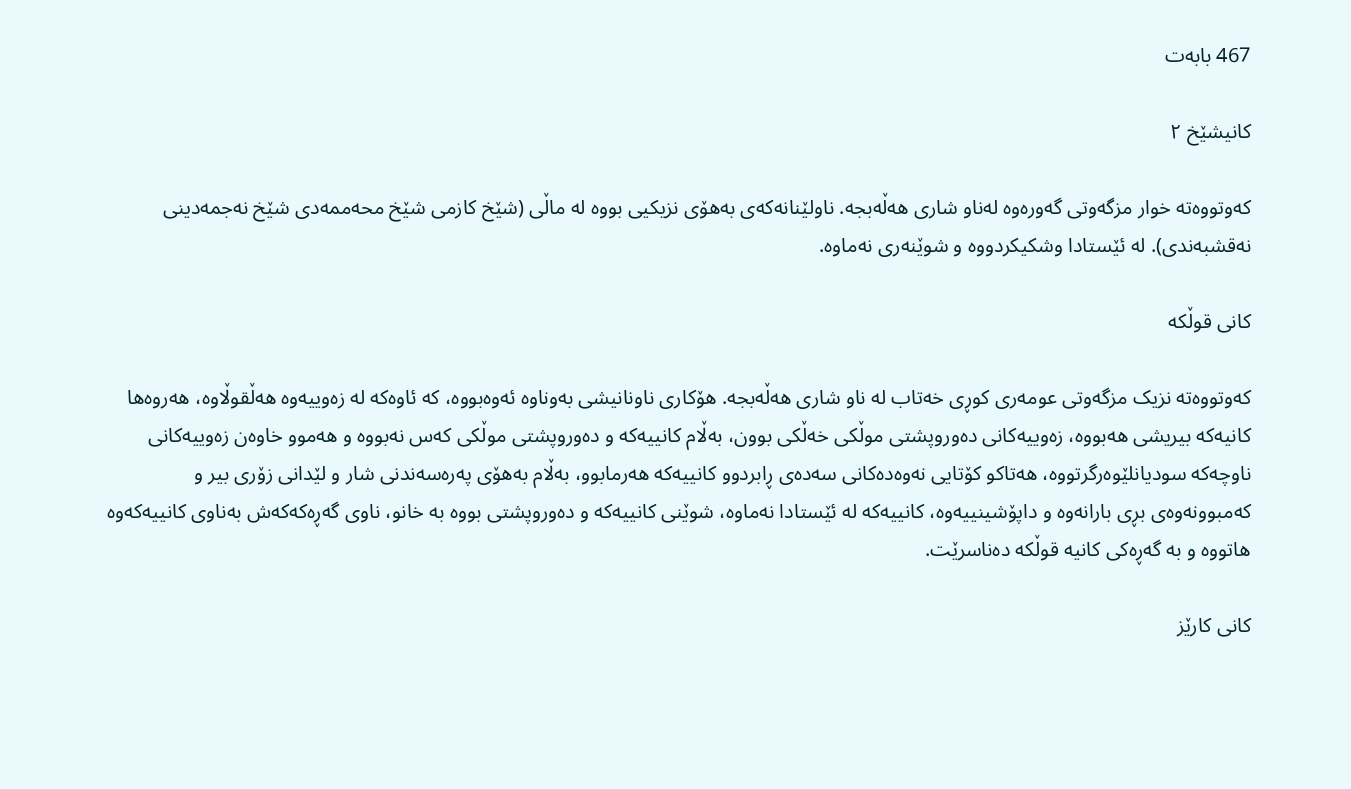467 بابەت

کانیشێخ ٢

کەوتووەتە خوار مزگەوتی گەورەوە لەناو شاری هەڵەبجە. ناولێنانەکەی بەهۆی نزیکیی بووە لە ماڵی (شێخ کازمی شێخ محەممەدی شێخ نەجمەدینی نەقشبەندی). لە ئێستادا وشکیکردووە و شوێنەری نەماوە.

کانی ‌قوڵکە

کەوتووەتە نزيک مزگەوتى عومەرى کوڕى خەتاب لە ناو شاری هەڵەبجە. هۆکارى ناونانيشى بەوناوە ئەوەبووه،‌ کە ئاوەکە لە زەوييەوە هەڵقوڵاوە، هەروەها کانيەکە بيريشى هەبووە، زەويیەکانى دەوروپشتى موڵکى خەڵکى بوون، بەڵام کانيیەکە و دەوروپشتى موڵکى کەس نەبووە و هەموو خاوەن زەوييەکانى ناوچەکە سوديانلێوەرگرتووە، هەتاکو کۆتايى نەوەدەکانى سەدەى ڕابردوو کانيیەکە هەرمابوو، بەڵام بەهۆى پەرەسەندنى شار و لێدانى زۆرى بير و کەمبوونەوەى بڕى بارانەوە و داپۆشينييەوە، کانييەکە لە ئێستادا نەماوە، شوێنى کانييەکە و دەوروپشتى بووە بە خانو، ناوى گەڕەکەکەش بەناوى کانييەکەوە هاتووە و بە گەڕەکى کانيە قوڵکە دەناسرێت.

کانی کارێز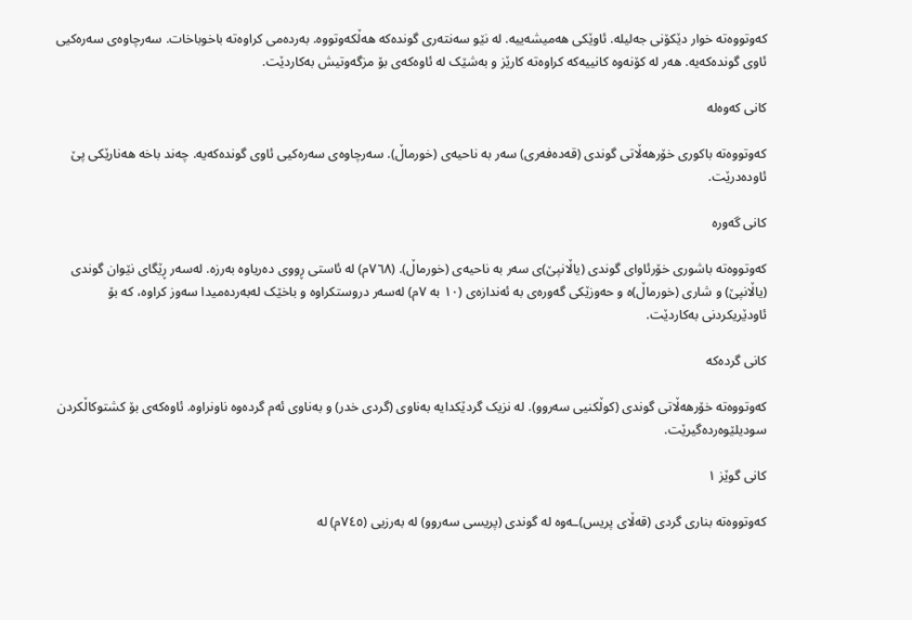کەوتووەتە خوار دێکۆنی جەلیلە. ئاوێکی هەمیشەییە. لە نێو سەنتەری گوندەکە هەڵکەوتووە. بەردەمی کراوەتە باخوباخات. سەرچاوەی سەرەکیی ئاوی گوندەکەیە. هەر لە کۆنەوە کانییەکە کراوەتە کارێز و بەشێک لە ئاوەکەی بۆ مزگەوتیش بەکاردێت.

کانی کەوەلە

کەوتووەتە‌ باکوری خۆرهەڵاتی گوندی (قەدەفەری) سەر بە ناحیەی (خورماڵ). سەرچاوەى سەرەکیى ئاوى گوندەکەیە. چەند باخە هەنارێکی پێ ئاودەدرێت.

کانی گەورە

کەوتووەتە باشوری خۆرئاوای گوندی (یاڵانپێ)ى سەر بە ناحیەی (خورماڵ). (٧٦٨م) لە ئاستی ڕووی دەریاوە بەرزە. لەسەر ڕێگای نێوان گوندی (یاڵانپێ) و شاری (خورماڵ)ە و حەوزێکی گەورەی بە ئەندازەی (١٠ بە ٧م) لەسەر دروستکراوە و باخێک لەبەردەمیدا سەوز کراوە، کە بۆ ئاودێریکردنی بەکاردێت.

کانی گردەکە

کەوتووەتە خۆرهەڵاتی گوندی (کوڵکنیی سەروو). لە نزیک گردێکدایە بەناوی (گردی خدر) و بەناوی ئەم گردەوە ناونراوە. ئاوەکەی بۆ کشتوکاڵکردن سودیلێوەردەگیرێت.

کانی گوێز ١

کەوتووەته بناری گردی (قەڵای پریس)ـەوە لە گوندی (پریسی سەروو) لە بەرزیی (٧٤٥م) لە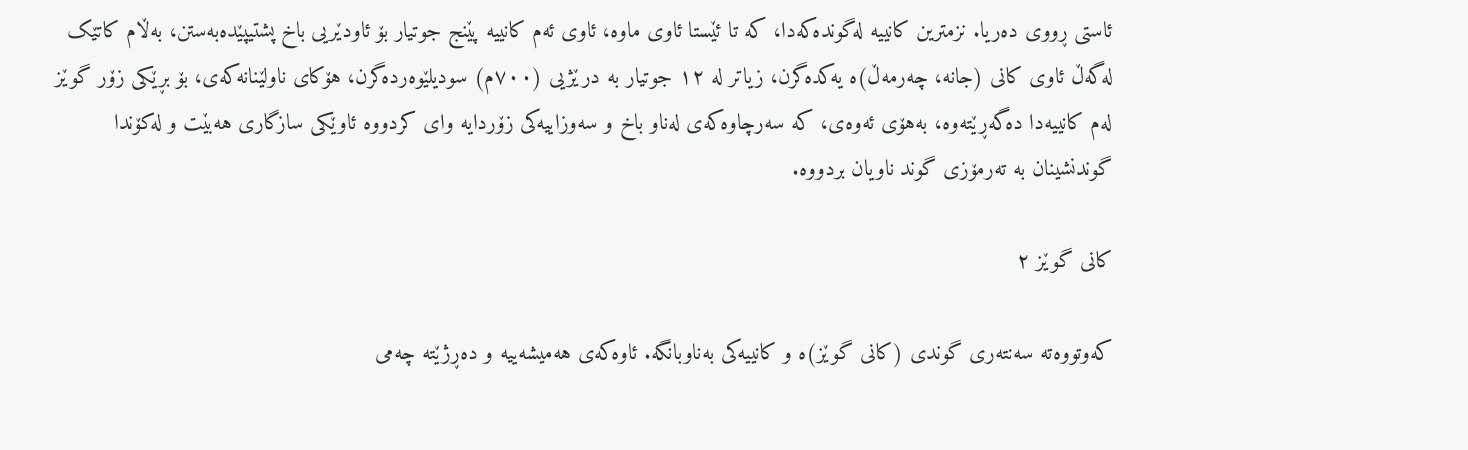ئاستی ڕووی دەریا. نزمترین کانییە لەگوندەکەدا، کە تا ئێستا ئاوی ماوە، ئاوی ئەم کانییە پێنج جوتیار بۆ ئاودێریی باخ پشتیپێدەبەستن، بەڵام کاتێک لەگەڵ ئاوی کانی (جانە، چەرمەڵ)ە یەکدەگرن، زیاتر لە ١٢ جوتیار بە درێژیی (٧٠٠م) سودیلێوەردەگرن، هۆکای ناولێنانەکەی، بۆ بڕێکی زۆر گوێز لەم کانییەدا دەگەڕێتەوە، بەهۆی ئەوەی، که سەرچاوەکەی لەناو باخ و سەوزاییەکی زۆردایە وای کردووە ئاوێکی سازگاری هەبێت و لەکۆندا گوندنشینان بە تەرمۆزی گوند ناویان بردووە.

کانی گوێز ٢

کەوتووەتە سەنتەری گوندی (کانی گوێز)ە و کانییەکی بەناوبانگە. ئاوەکەی هەمیشەییە و دەڕژێتە چەمی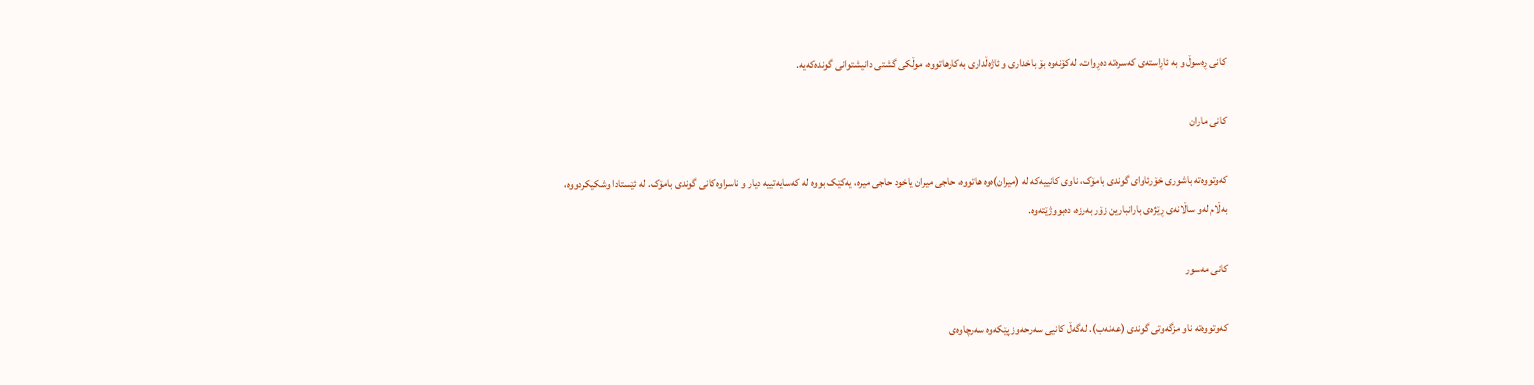کانی ڕەسوڵ و بە ئاڕاستەی کەسرەتە دەڕوات، لەکۆنەوە بۆ باخداری و ئاژەڵداری بەکارهاتووە، موڵکى گشتى دانيشتوانى گوندەکەيە.

کانی ماران

کەوتووەتە باشوری خۆرئاوای گوندی بامۆک، ناوی کانییەکە لە (میران)ەوە هاتووە، حاجی میران یاخود حاجی میرە، یەکێک بووە لە کەسایەتییە دیار و ناسراوەکانی گوندی بامۆک. لە ئێستادا وشکیکردووە، بەڵام لەو ساڵانەی ڕێژەی بارانبارین زۆر بەرزە، دەبووژێتەوە.

کانی مەسور

کەوتووەتە ناو مزگەوتی گوندی (عەنەب). لەگەڵ کانیی سەرحەوز پێکەوە سەرچاوەی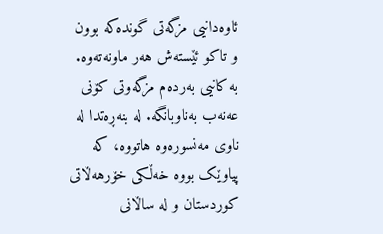ئاوەدانیی مزگەتی گوندەکە بوون و تاکو ئێستەش هەر ماونەتەوە. بە کانیی بەردەم مزگەوتی کۆنی عەنەب بەناوبانگە. لە بنەڕەتدا لە ناوی مەنسورەوە هاتووە، کە پیاوێک بووە خەڵکی خۆرهەڵاتی کوردستان و لە ساڵانی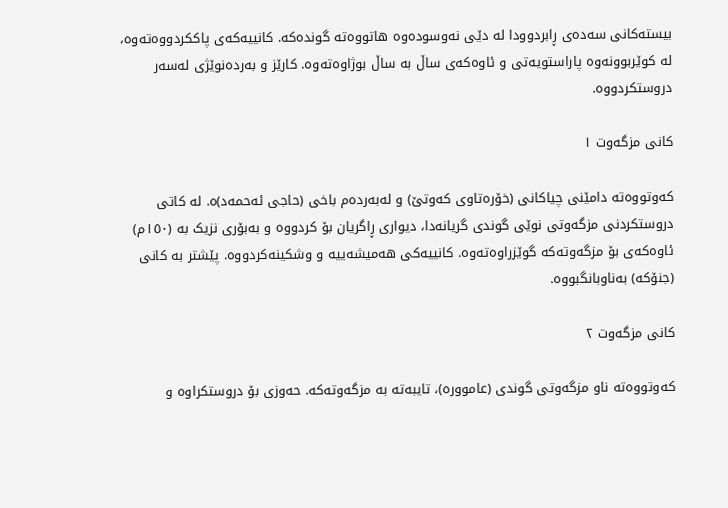بیستەکانی سەدەی ڕابردوودا لە دێی نەوسودەوە هاتووەتە گوندەکە. کانییەکەی پاککردووەتەوە، لە کوێربوونەوە پاراستویەتی و ئاوەکەی ساڵ بە ساڵ بوژاوەتەوە. کارێز و بەردەنوێژی لەسەر دروستکردووە.

کانی مزگەوت ١

کەوتووەتە دامێنی چیاکانی (خۆرەتاوی کەوتێ) و لەبەردەم باخی (حاجی ئەحمەد)ە. لە کاتی دروستکردنی مزگەوتی نوێی گوندی گریانەدا، دیواری ڕاگریان بۆ کردووە و بەبۆری نزیک بە (١٥٠م) ئاوەکەی بۆ مزگەوتەکە گوێزراوەتەوە. کانییەکی هەمیشەییە و وشکینەکردووە. پێشتر بە کانی (جنۆکە) بەناوبانگبووە.

کانی مزگەوت ٢

کەوتووەتە ناو مزگەوتی گوندی (عاموورە)، تایبەتە بە مزگەوتەکە. حەوزی بۆ دروستکراوە و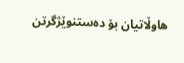هاوڵاتیان بۆ دەستنوێژگرتن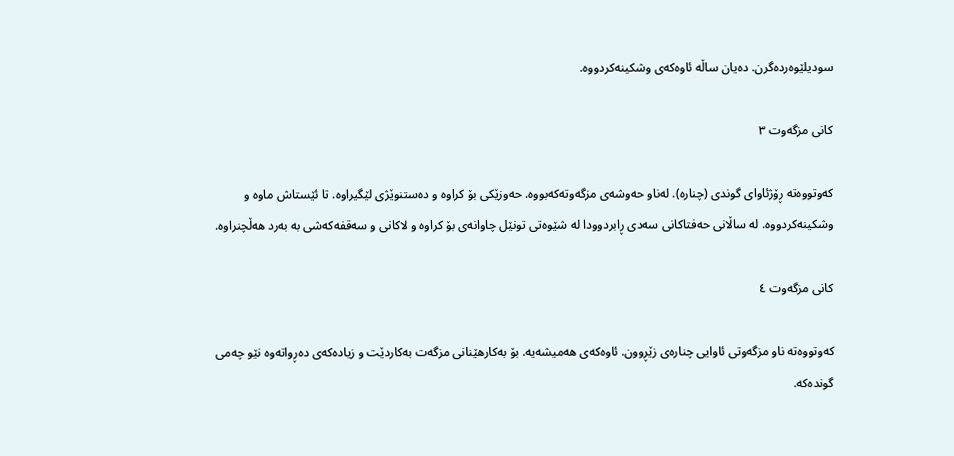سودیلێوەردەگرن. دەیان ساڵە ئاوەکەی وشکینەکردووە.

کانى مزگەوت ٣

کەوتووەتە ڕۆژئاواى گوندی (چنارە). لەناو حەوشەى مزگەوتەکەبووە. حەوزێکى بۆ کراوە و دەستنوێژی لێگیراوە. تا ئێستاش ماوە و وشکینەکردووە. لە ساڵانى حەفتاکانى سەدى ڕابردوودا لە شێوەتى تونێل چاوانەى بۆ کراوە و لاکانى و سەقفەکەشى بە بەرد هەڵچنراوە.

کانی مزگەوت ٤

کەوتووەتە ناو مزگەوتی ئاوایی چنارەی زێڕوون. ئاوەکەی هەمیشەیە. بۆ بەکارهێنانی مزگەت بەکاردێت و زیادەکەی دەڕواتەوە نێو چەمی گوندەکە.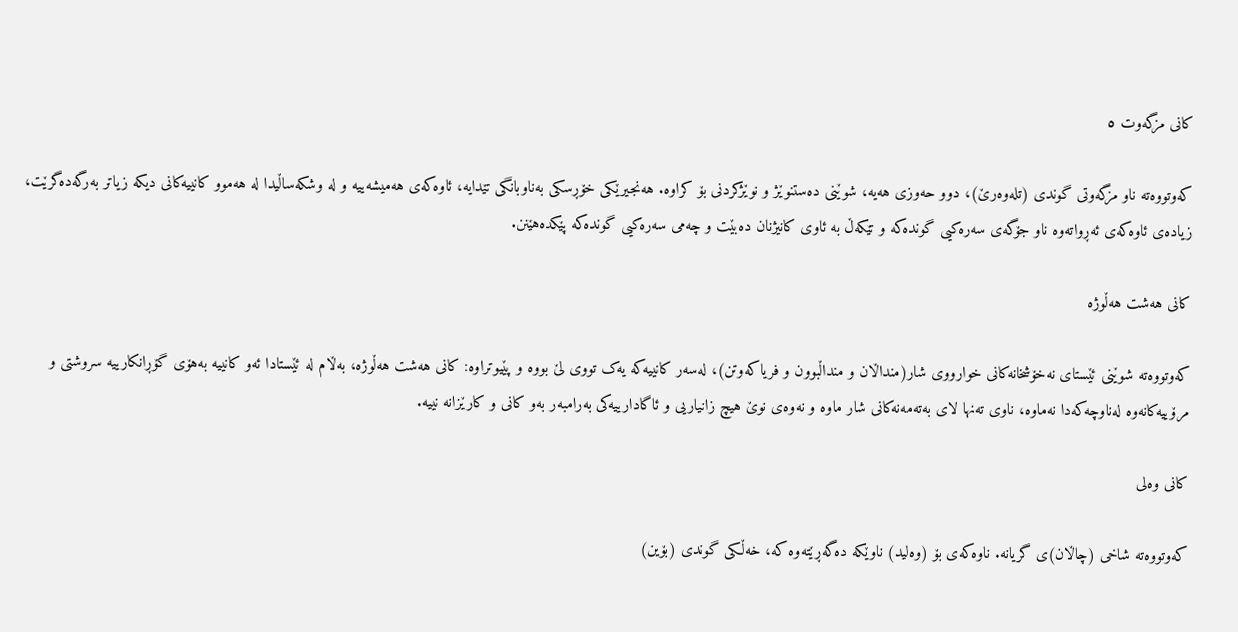کانی مزگەوت ٥

کەوتووەتە ناو مزگەوتی گوندی (تلەوەرێ)، دوو حەوزی هەیە، شوێنی دەستنوێژ و نوێژکردنی بۆ کراوە. هەنجیرێکی خۆڕسکی بەناوبانگی تێدایە، ئاوەکەی هەمیشەییە و لە وشکەساڵیدا لە هەموو کانییەکانی دیکە زیاتر بەرگەدەگرێت، زیادەی ئاوەکەی ئەڕواتەوە ناو جۆگەی سەرەکیی گوندەکە و تێکەڵ بە ئاوی کانیژنان دەبێت و چەمی سەرەکیی گوندەکە پێکدەهێنن.

کانی هەشت هەڵوژە

کەوتووەتە شوێنى ئێستاى نەخۆشخانەکانى خوارووی شار(منداڵان و منداڵبوون و فرياکەوتن)، لەسەر کانييەکە يەک تووى لێ بووە و پێیوتراوه: کانى هەشت هەڵوژە، بەڵام لە ئێستادا ئەو کانيیە بەهۆى گۆڕانکارييە سروشتى و مرۆييەکانەوە لەناوچەکەدا نەماوە، ناوى تەنها لاى بەتەمەنەکانى شار ماوە و نەوەى نوێ هيچ زانياريى و ئاگادارييەکى بەرامبەر بەو کانى و کارێزانە نييە.

کانی وەلی

کەوتووەتە شاخی (چاڵان)ی گریانە. ناوەکەی بۆ (وەلید) ناوێکە دەگەڕێتەوە کە، خەڵکی گوندی (بۆین)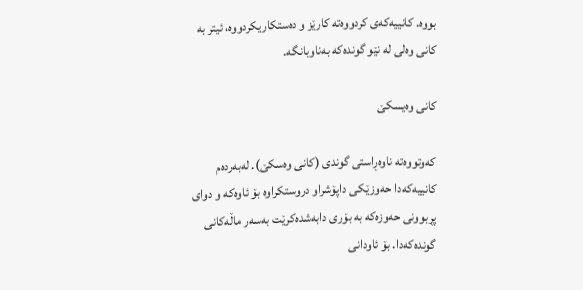بووە. کانییەکەی کردووەتە کارێز و دەستکاریکردووە، ئیتر بە کانی وەلی لە نێو گوندەکە بەناوبانگە.

کانی وەیسکێ

کەوتووەتە ناوەڕاستی گوندی (کانی وەسکێ). لەبەردەم کانییەکەدا حەوزێکی داپۆشراو دروستکراوە بۆ ئاوەکە و دوای پڕبوونی حەوزەکە بە بۆری دابەشدەکرێت بەسەر ماڵەکانی گوندەکەدا. بۆ ئاودانی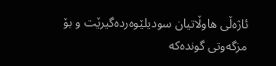ئاژەڵی هاوڵاتیان سودیلێوەردەگیرێت و بۆ مزگەوتی گوندەکە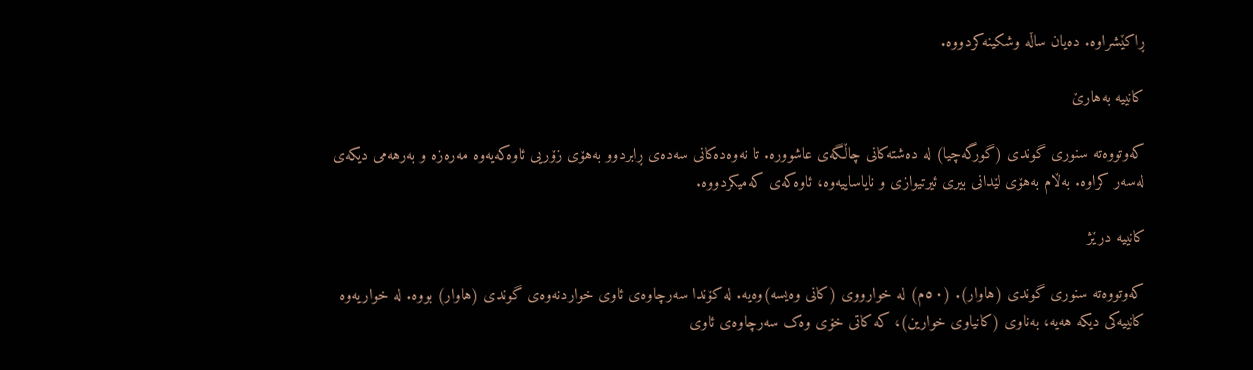ڕاکێشراوە. دەیان ساڵە وشکینەکردووە.

کانییە بەهارێ

کەوتووەتە سنوری گوندی (گورگەچیا) لە دەشتەکانی چاڵگەی عاشوورە. تا نەوەدەکانی سەدەی ڕابردوو بەهۆی زۆریی ئاوەکەیەوە مەرەزە و بەرهەمی دیکەی لەسەر کراوە. بەڵام بەهۆی لێدانی بیری ئیرتیوازی و نایاساییەوە، ئاوەکەی کەمیکردووە.

کانییە درێژ

کەوتووەتە سنوری گوندی (هاوار). (٥٠م) لە خوارووی (کانی وەیسە)و‌ەیە. لە کۆندا سەرچاوەی ئاوی خواردنەوەی گوندی (هاوار) بووە. لە خواریەوە کانییەکی دیکە هەیە، بەناوی (کانیاوی خوارین)، کە کاتی خۆی وەک سەرچاوەی ئاوی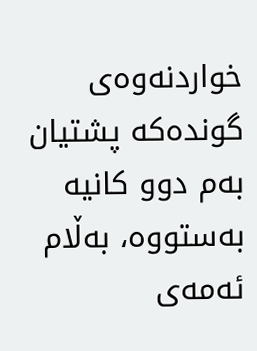خواردنەوەی گوندەکە پشتیان بەم دوو کانیە بەستووە، بەڵام ئەمەی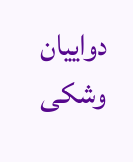دواییان وشکی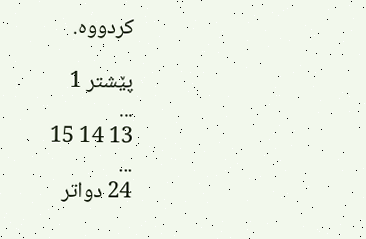کردووە.

پێشتر 1
...
13 14 15
...
24 دواتر